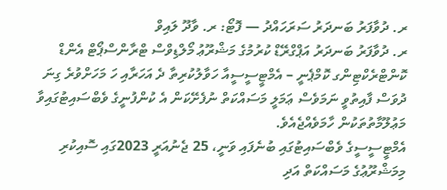ރ. ދުވާފަރު ބަނދަރު ސަރަހައްދު — ފޮޓޯ: ރ. ވާދޫ ލައިވް
ރ. ދުވާފަރު ބަނދަރު އަޕްގްރޭޑް ކުރުމުގެ މަޝްރޫޢު މޯލްޑިވްސް ޓްރާންސްޕޯޓް އެންޑް ކޮންޓްރެކްޓިންގ ކޮމްޕެނީ – އެމްޓީސީސީއާ ހަވާލުކުރިތާ ދެ އަހަރާއި ހަ މަހަށްވުރެ ގިނަ ދުވަސް ފާއިތުވީ ނަމަވެސް ޢަމަލީ މަސައްކަތް ނުފެށޭކަން އެ ކުންފުނީގެ ވެބްސައިޓުގައިވާ މަޢުލޫމާތުތަކުން ހާމަވެއްޖެއެވެ.
އެމްޓީސީސީގެ ވެބްސައިޓުގައި ބުނެފައި ވަނީ، 25 ޖެނުއަރީ 2023ގައި ސޮއިކުރި މިމަޝްރޫޢުގެ މަސައްކަތް އަދި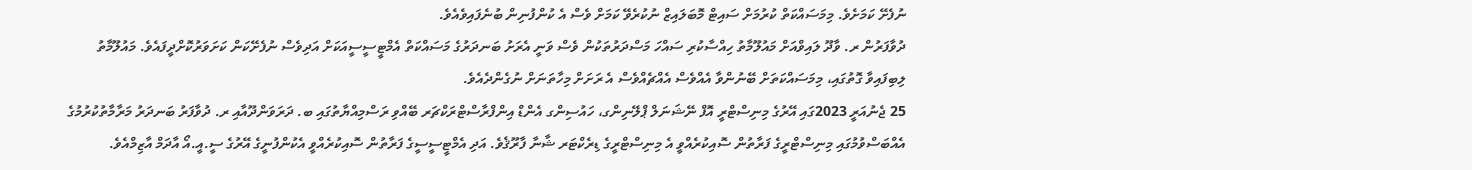ނުފެށޭ ކަމަށެވެ. މިމަސައްކަތް ކުރުމަށް ސައިޓް މޮބަލައިޒް ނުކުރެވޭ ކަމަށް ވެސް އެ ކުންފުނިން ބުނެފައިވެއެވެ.
ދުވާފަރުން ރ. ވާދޫ ލައިވްއަށް މައުލޫމާތު ހިއްސާކުރި ސައްހަ މަސްދަރުތަކުން ވެސް ވަނީ އެރަށު ބަނދަރުގެ މަސައްކަތް އެމްޓީސީސީއަކަށް އަދިވެސް ނުފެށޭކަން ކަށަވަރުކޮށްދީފައެވެ. މައުލޫމާތު ލިބިފައިވާ ގޮތުގައި، މިމަސައްކަތަށް ބޭނުންވާ އެއްވެސް އެއްޗެއްވެސް އެ ރަށަށް މިހާތަނަށް ނުގެންދެއެވެ.
25 ޖެނުއަރީ 2023ގައި އޭރުގެ މިނިސްޓްރީ އޮފް ނޭޝަނަލް ޕްލޭނިންގ، ހައުސިންގ އެންޑް އިންފްރާސްޓްރަކްޗަރ ބޭއްވި ރަސްމިއްޔާތުގައި ބ. ދަރަވަންދޫއާއި ރ. ދުވާފަރު ބަނދަރު މަރާމާތުކުރުމުގެ އެއްބަސްވުމުގައި މިނިސްޓްރީގެ ފަރާތުން ސޮއިކުރެއްވީ އެ މިނިސްޓްރީގެ ޑިރެކްޓަރ ޝާނާ ފާރޫޤެވެ. އަދި އެމްޓީސީސީގެ ފަރާތުން ސޮއިކުރެއްވީ އެކުންފުނީގެ އޭރުގެ ސީ.އީ.އޯ އާދަމް އާޒިމްއެވެ.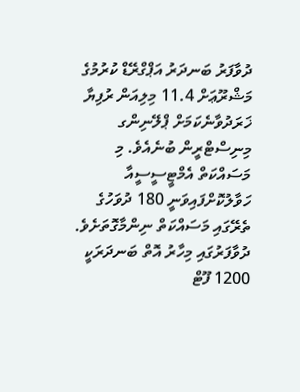ދުވާފަރު ބަނދަރު އަޕްގްރޭޑް ކުރުމުގެ މަޝްރޫޢަށް 11.4 މިލިއަން ރުފިޔާ ޚަރަދުވާނެކަމަށް ޕްލޭނިންގ މިނިސްޓްރީން ބުނެއެވެ. މި މަސައްކަތް އެމްޓީސީސީއާ ހަވާލުކޮށްފައިވަނީ 180 ދުވަހުގެ ތެރޭގައި މަސައްކަތް ނިންމާގޮތަށެވެ. ދުވާފަރުގައި މިހާރު އޮތް ބަނދަރަކީ 1200 ފޫޓް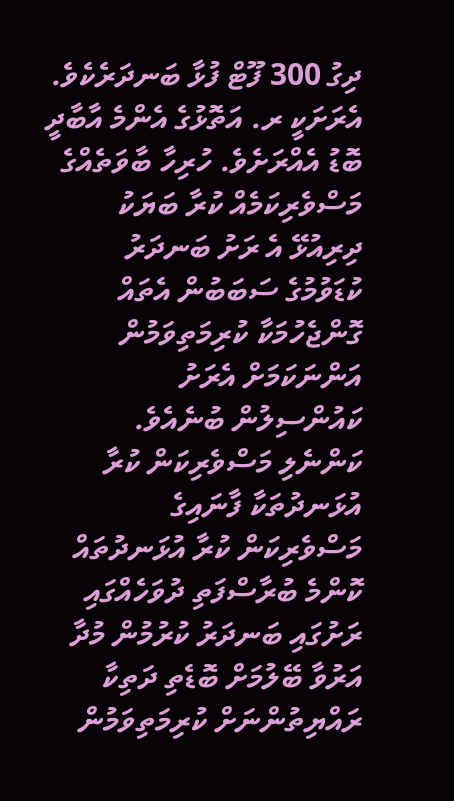ދިގު 300 ފޫޓް ފުޅާ ބަނދަރެކެވެ.
އެރަށަކީ ރ. އަތޮޅުގެ އެންމެ އާބާދީ ބޮޑު އެއްރަށެވެ. ހުރިހާ ބާވަތެއްގެ މަސްވެރިކަމެއް ކުރާ ބަޔަކު ދިރިއުޅޭ އެ ރަށު ބަނދަރު ކުޑަވުމުގެ ސަބަބުން އެތައް ގޮންޖެހުމަކާ ކުރިމަތިވަމުން އަންނަކަމަށް އެރަށު ކައުންސިލުން ބުނެއެވެ. ކަންނެލި މަސްވެރިކަން ކުރާ އުޅަނދުތަކާ ފާނައިގެ މަސްވެރިކަން ކުރާ އުޅަނދުތައް ކޮންމެ ބުރާސްފަތި ދުވަހެއްގައި ރަށުގައި ބަނދަރު ކުރުމުން މުދާ އަރުވާ ބޭލުމަށް ބޮޑެތި ދަތިކާ ރައްޔިތުންނަށް ކުރިމަތިވަމުން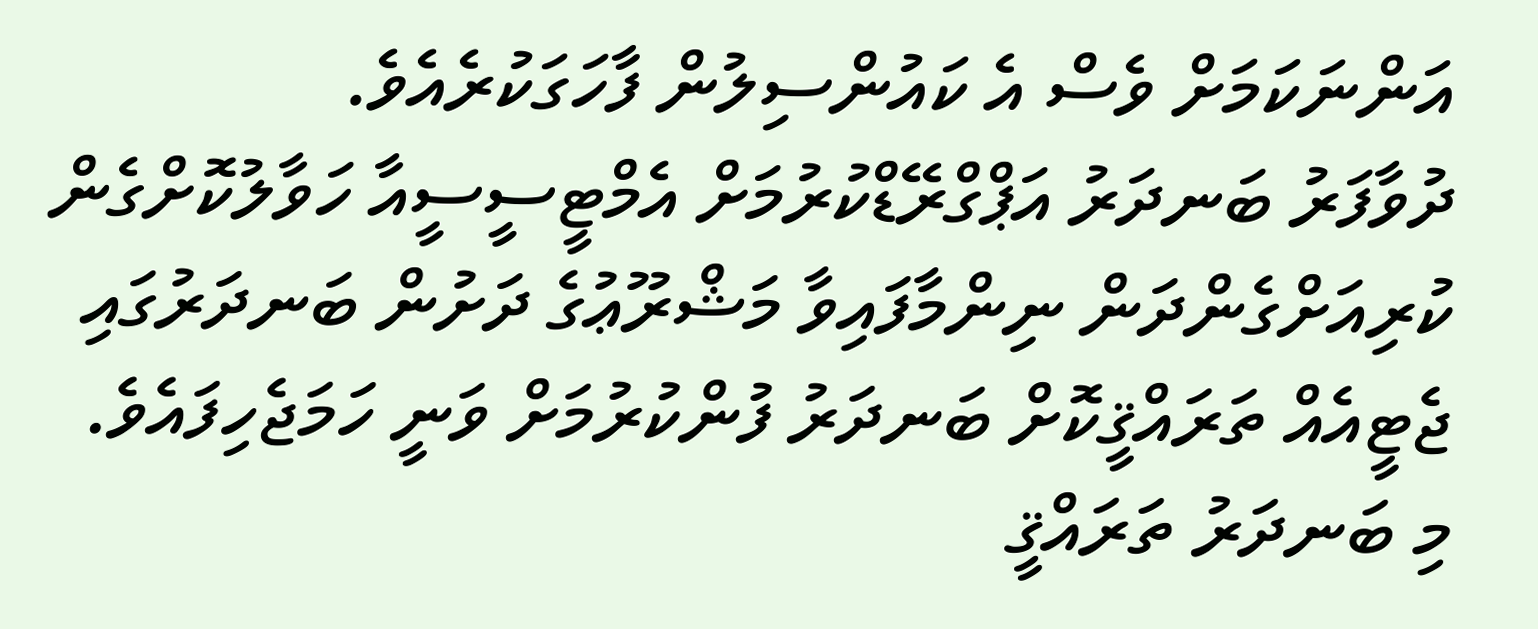އަންނަކަމަށް ވެސް އެ ކައުންސިލުން ފާހަގަކުރެއެވެ.
ދުވާފަރު ބަނދަރު އަޕްގްރޭޑްކުރުމަށް އެމްޓީސީސީއާ ހަވާލުކޮށްގެން ކުރިއަށްގެންދަން ނިންމާފައިވާ މަޝްރޫޢުގެ ދަށުން ބަނދަރުގައި ޖެޓީއެއް ތަރައްޤީކޮށް ބަނދަރު ފުންކުރުމަށް ވަނީ ހަމަޖެހިފައެވެ.
މި ބަނދަރު ތަރައްޤީ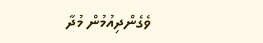ވެގެންދިއުމުން މުދާ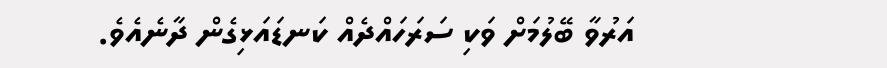އަރުވާ ބޭލުމަށް ވަކި ސަރަހައްދެއް ކަނޑައަޅިގެން ދާނެއެވެ.